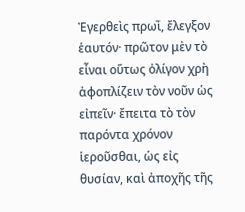Ἐγερθεὶς πρωῒ, ἔλεγξον ἑαυτόν· πρῶτον μὲν τὸ εἶναι οὕτως ὀλίγον χρὴ ἀφοπλίζειν τὸν νοῦν ὡς εἰπεῖν· ἔπειτα τὸ τὸν παρόντα χρόνον ἱεροῦσθαι, ὡς εἰς θυσίαν, καὶ ἀποχῆς τῆς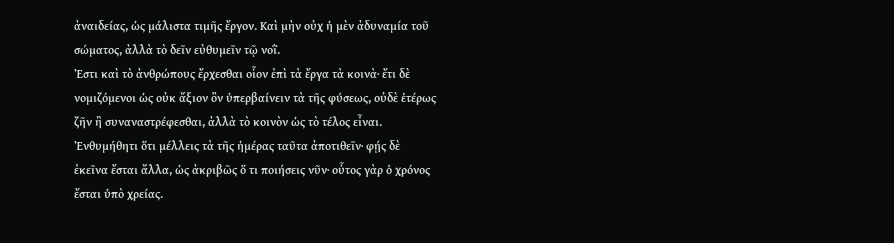ἀναιδείας, ὡς μάλιστα τιμῆς ἔργον. Καὶ μὴν οὐχ ἡ μὲν ἀδυναμία τοῦ σώματος, ἀλλὰ τὸ δεῖν εὐθυμεῖν τῷ νοῒ.
Ἐστι καὶ τὸ ἀνθρώπους ἔρχεσθαι οἷον ἐπὶ τὰ ἔργα τὰ κοινὰ· ἔτι δὲ νομιζόμενοι ὡς οὐκ ἄξιον ὂν ὑπερβαίνειν τὰ τῆς φύσεως, οὐδὲ ἑτέρως ζῆν ἢ συναναστρέφεσθαι, ἀλλὰ τὸ κοινὸν ὡς τὸ τέλος εἶναι.
Ἐνθυμήθητι ὅτι μέλλεις τὰ τῆς ἡμέρας ταῦτα ἀποτιθεῖν· φῄς δὲ ἐκεῖνα ἔσται ἄλλα, ὡς ἀκριβῶς ὅ τι ποιήσεις νῦν· οὗτος γὰρ ὁ χρόνος ἔσται ὑπὸ χρείας.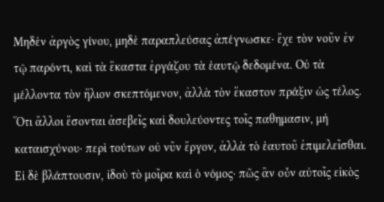Μηδὲν ἀργὸς γίνου, μηδὲ παραπλεύσας ἀπέγνωσκε· ἔχε τὸν νοῦν ἐν τῷ παρόντι, καὶ τὰ ἕκαστα ἐργάζου τὰ ἑαυτῷ δεδομένα. Οὐ τὰ μέλλοντα τὸν ἥλιον σκεπτόμενον, ἀλλὰ τὸν ἕκαστον πράξιν ὡς τέλος.
Ὅτι ἄλλοι ἔσονται ἀσεβεῖς καὶ δουλεύοντες τοῖς παθημασιν, μὴ καταισχύνου· περὶ τούτων οὐ νῦν ἔργον, ἀλλὰ τὸ ἑαυτοῦ ἐπιμελεῖσθαι. Εἰ δὲ βλάπτουσιν, ἰδοὺ τὸ μοῖρα καὶ ὁ νόμος· πῶς ἂν οὖν αὐτοῖς εἰκὸς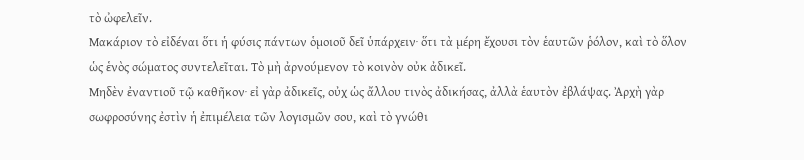τὸ ὠφελεῖν.
Μακάριον τὸ εἰδέναι ὅτι ἡ φύσις πάντων ὁμοιοῦ δεῖ ὑπάρχειν· ὅτι τὰ μέρη ἔχουσι τὸν ἑαυτῶν ῥόλον, καὶ τὸ ὅλον ὡς ἑνὸς σώματος συντελεῖται. Τὸ μὴ ἀρνούμενον τὸ κοινὸν οὐκ ἀδικεῖ.
Μηδὲν ἐναντιοῦ τῷ καθῆκον· εἰ γὰρ ἀδικεῖς, οὐχ ὡς ἄλλου τινὸς ἀδικήσας, ἀλλὰ ἑαυτὸν ἐβλάψας. Ἀρχὴ γὰρ σωφροσύνης ἐστὶν ἡ ἐπιμέλεια τῶν λογισμῶν σου, καὶ τὸ γνώθι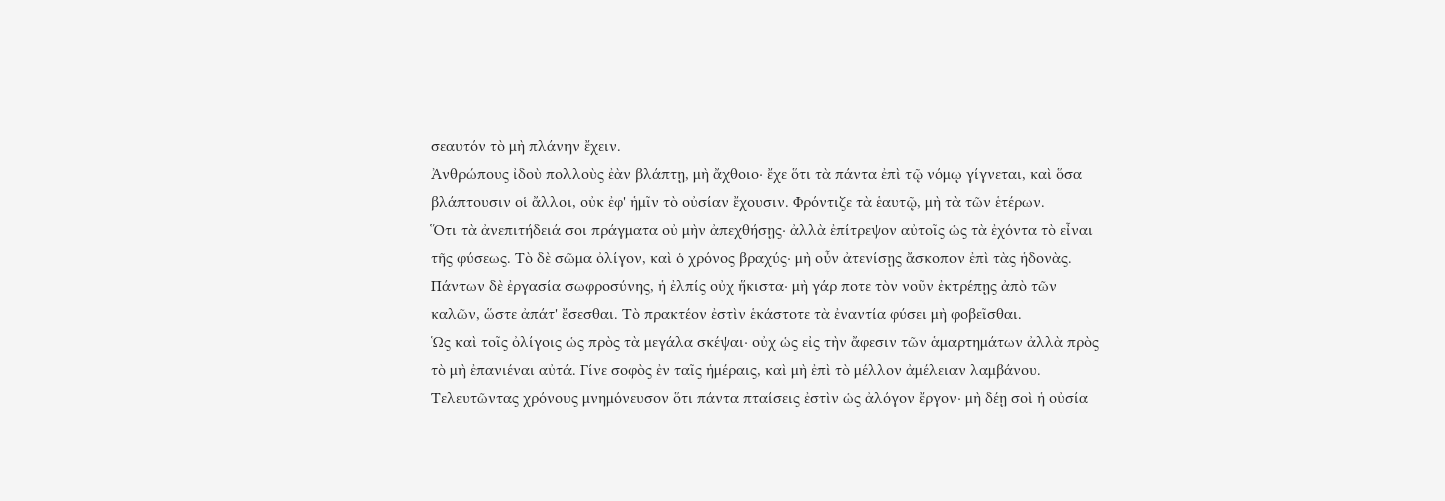σεαυτόν τὸ μὴ πλάνην ἔχειν.
Ἀνθρώπους ἰδοὺ πολλοὺς ἐὰν βλάπτῃ, μὴ ἄχθοιο· ἔχε ὅτι τὰ πάντα ἐπὶ τῷ νόμῳ γίγνεται, καὶ ὅσα βλάπτουσιν οἱ ἄλλοι, οὐκ ἐφ' ἡμῖν τὸ οὐσίαν ἔχουσιν. Φρόντιζε τὰ ἑαυτῷ, μὴ τὰ τῶν ἑτέρων.
Ὅτι τὰ ἀνεπιτήδειά σοι πράγματα οὐ μὴν ἀπεχθήσῃς· ἀλλὰ ἐπίτρεψον αὐτοῖς ὡς τὰ ἐχόντα τὸ εἶναι τῆς φύσεως. Τὸ δὲ σῶμα ὀλίγον, καὶ ὁ χρόνος βραχύς· μὴ οὖν ἀτενίσῃς ἄσκοπον ἐπὶ τὰς ἡδονὰς.
Πάντων δὲ ἐργασία σωφροσύνης, ἡ ἐλπίς οὐχ ἥκιστα· μὴ γάρ ποτε τὸν νοῦν ἐκτρέπῃς ἀπὸ τῶν καλῶν, ὥστε ἀπάτ' ἔσεσθαι. Τὸ πρακτέον ἐστὶν ἑκάστοτε τὰ ἐναντία φύσει μὴ φοβεῖσθαι.
Ὡς καὶ τοῖς ὀλίγοις ὡς πρὸς τὰ μεγάλα σκέψαι· οὐχ ὡς εἰς τὴν ἄφεσιν τῶν ἁμαρτημάτων ἀλλὰ πρὸς τὸ μὴ ἐπανιέναι αὐτά. Γίνε σοφὸς ἐν ταῖς ἡμέραις, καὶ μὴ ἐπὶ τὸ μέλλον ἀμέλειαν λαμβάνου.
Τελευτῶντας χρόνους μνημόνευσον ὅτι πάντα πταίσεις ἐστὶν ὡς ἀλόγον ἔργον· μὴ δέῃ σοὶ ἡ οὐσία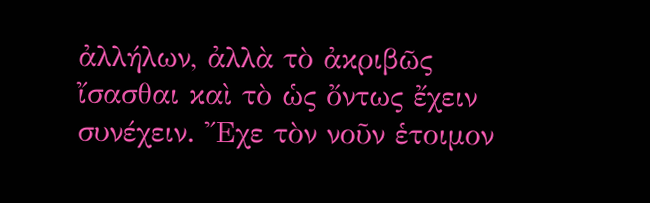ἀλλήλων, ἀλλὰ τὸ ἀκριβῶς ἴσασθαι καὶ τὸ ὡς ὄντως ἔχειν συνέχειν. Ἔχε τὸν νοῦν ἑτοιμον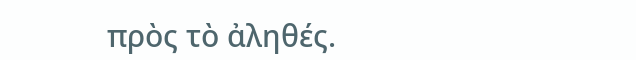πρὸς τὸ ἀληθές.